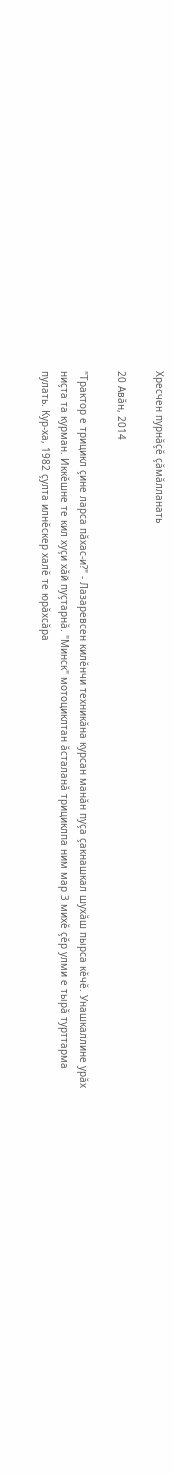Хресчен пурнăçĕ çăмăлланать

20 Авăн, 2014

"Трактор е трицикл çине ларса пăхас-и?" - Лазаревсен килĕнчи техникăна курсан манăн пуçа çакнашкал шухăш пырса кĕчĕ. Унашкаллине урăх ниçта та курман. Иккĕшне те кил хуçи хăй пуçтарнă. "Минск" мотоциклтан ăсталанă трициклпа ним мар 3 михĕ çĕр улми е тырă турттарма пулать. Кур-ха, 1982 çулта илнĕскер халĕ те юрăхсăра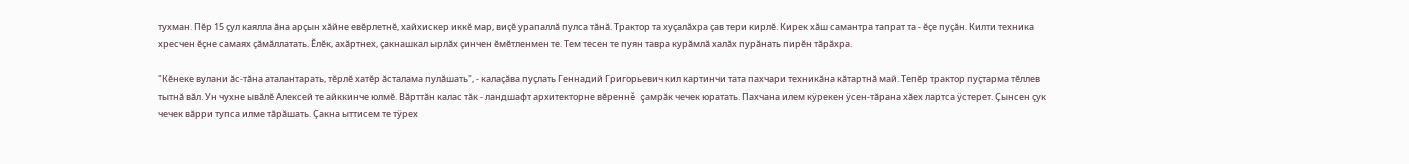тухман. Пĕр 15 çул каялла ăна арçын хăйне евĕрлетнĕ, хайхискер иккĕ мар, виçĕ урапаллă пулса тăнă. Трактор та хуçалăхра çав тери кирлĕ. Кирек хăш самантра тапрат та - ĕçе пуçăн. Килти техника хресчен ĕçне самаях çăмăллатать. Ĕлĕк, ахăртнех, çакнашкал ырлăх çинчен ĕмĕтленмен те. Тем тесен те пуян тавра курăмлă халăх пурăнать пирĕн тăрăхра.

"Кĕнеке вулани ăс-тăна аталантарать, тĕрлĕ хатĕр ăсталама пулăшать", - калаçăва пуçлать Геннадий Григорьевич кил картинчи тата пахчари техникăна кăтартнă май. Тепĕр трактор пуçтарма тĕллев тытнă вăл. Ун чухне ывăлĕ Алексей те айккинче юлмĕ. Вăрттăн калас тăк - ландшафт архитекторне вĕреннĕ çамрăк чечек юратать. Пахчана илем кÿрекен ÿсен-тăрана хăех лартса ÿстерет. Çынсен çук чечек вăрри тупса илме тăрăшать. Çакна ыттисем те тÿрех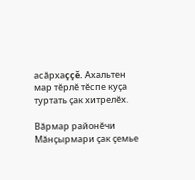асăрхаççĕ. Ахальтен мар тĕрлĕ тĕспе куçа туртать çак хитрелĕх.

Вăрмар районĕчи Мăнçырмари çак çемье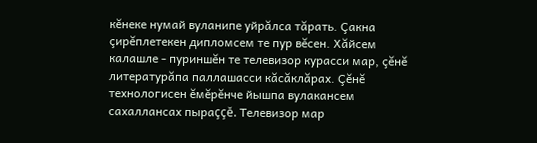кĕнеке нумай вуланипе уйрăлса тăрать. Çакна çирĕплетекен дипломсем те пур вĕсен. Хăйсем калашле - пуриншĕн те телевизор курасси мар, çĕнĕ литературăпа паллашасси кăсăклăрах. Çĕнĕ технологисен ĕмĕрĕнче йышпа вулакансем сахаллансах пыраççĕ. Телевизор мар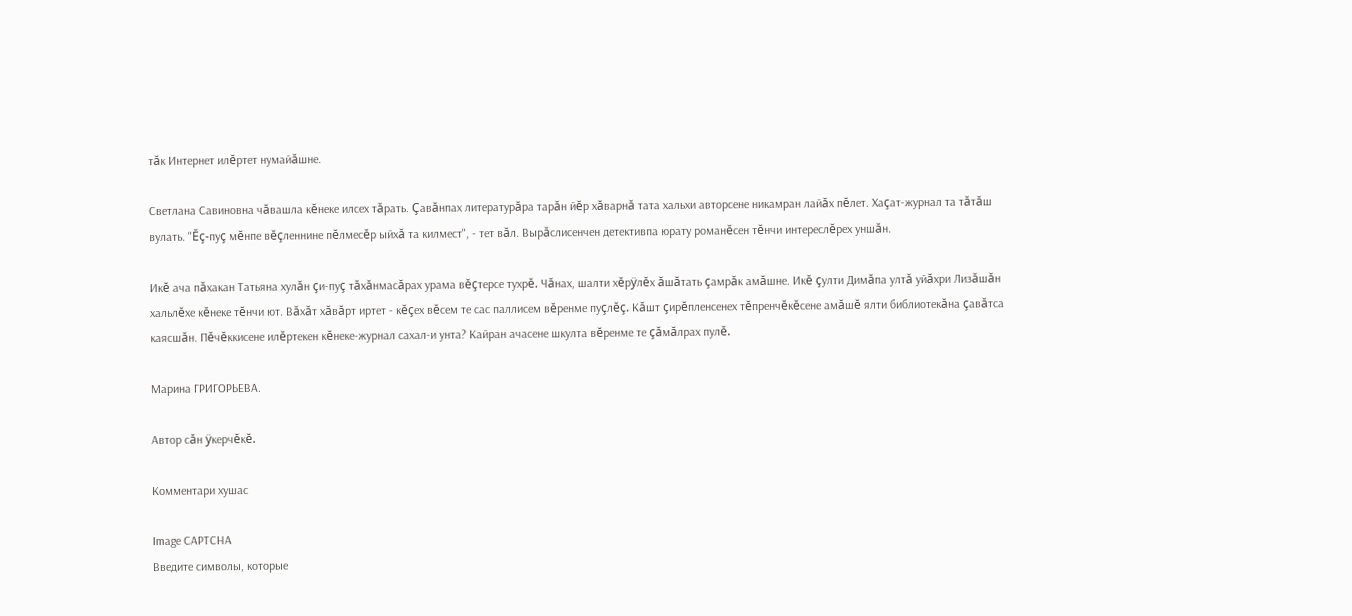тăк Интернет илĕртет нумайăшне.

Светлана Савиновна чăвашла кĕнеке илсех тăрать. Çавăнпах литературăра тарăн йĕр хăварнă тата хальхи авторсене никамран лайăх пĕлет. Хаçат-журнал та тăтăш вулать. "Ĕç-пуç мĕнпе вĕçленнине пĕлмесĕр ыйхă та килмест", - тет вăл. Вырăслисенчен детективпа юрату романĕсен тĕнчи интереслĕрех уншăн.

Икĕ ача пăхакан Татьяна хулăн çи-пуç тăхăнмасăрах урама вĕçтерсе тухрĕ. Чăнах, шалти хĕрÿлĕх ăшăтать çамрăк амăшне. Икĕ çулти Димăпа ултă уйăхри Лизăшăн хальлĕхе кĕнеке тĕнчи ют. Вăхăт хăвăрт иртет - кĕçех вĕсем те сас паллисем вĕренме пуçлĕç. Кăшт çирĕпленсенех тĕпренчĕкĕсене амăшĕ ялти библиотекăна çавăтса каясшăн. Пĕчĕккисене илĕртекен кĕнеке-журнал сахал-и унта? Кайран ачасене шкулта вĕренме те çăмăлрах пулĕ.

Марина ГРИГОРЬЕВА.

Автор сăн ÿкерчĕкĕ.

Комментари хушас

Image CAPTCHA
Введите символы, которые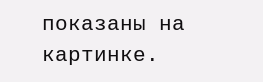показаны на картинке.